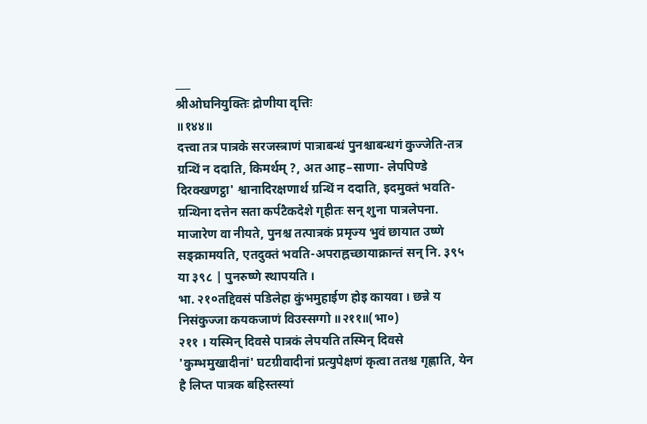___
श्रीओघनियुक्तिः द्रोणीया वृत्तिः
॥१४४॥
दत्त्वा तत्र पात्रके सरजस्त्राणं पात्राबन्धं पुनश्चाबन्धगं कुज्जेति-तत्र ग्रन्थिं न ददाति, किमर्थम् ?, अत आह–साणा- लेपपिण्डे दिरक्खणट्ठा' श्वानादिरक्षणार्थ ग्रन्थिं न ददाति, इदमुक्तं भवति-ग्रन्थिना दत्तेन सता कर्पटैकदेशे गृहीतः सन् शुना पात्रलेपना. माजारेण वा नीयते, पुनश्च तत्पात्रकं प्रमृज्य भुवं छायात उष्णे सङ्क्रामयति, एतदुक्तं भवति-अपराह्नच्छायाक्रान्तं सन् नि. ३९५
या ३९८ | पुनरुष्णे स्थापयति ।
भा. २१०तद्दिवसं पडिलेहा कुंभमुहाईण होइ कायवा । छन्ने य निसंकुज्जा कयकजाणं विउस्सग्गो ॥२११॥(भा०)
२११ । यस्मिन् दिवसे पात्रकं लेपयति तस्मिन् दिवसे 'कुम्भमुखादीनां' घटग्रीवादीनां प्रत्युपेक्षणं कृत्वा ततश्च गृह्णाति, येन है लिप्त पात्रक बहिस्तस्यां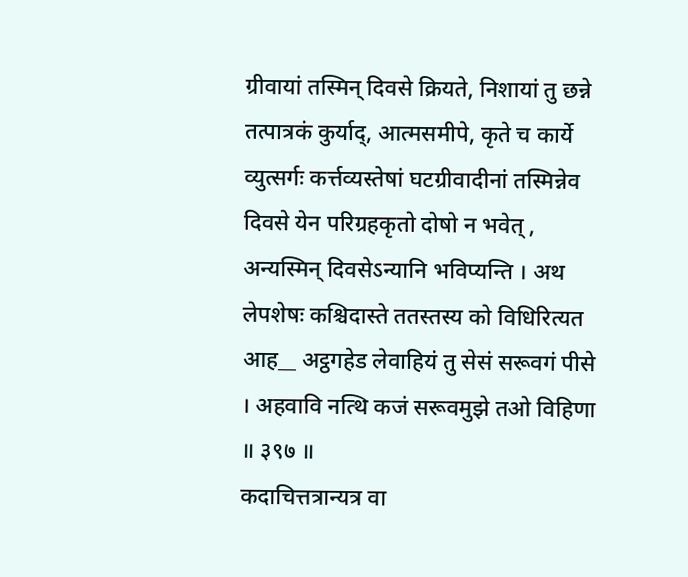ग्रीवायां तस्मिन् दिवसे क्रियते, निशायां तु छन्ने तत्पात्रकं कुर्याद्, आत्मसमीपे, कृते च कार्ये
व्युत्सर्गः कर्त्तव्यस्तेषां घटग्रीवादीनां तस्मिन्नेव दिवसे येन परिग्रहकृतो दोषो न भवेत् , अन्यस्मिन् दिवसेऽन्यानि भविप्यन्ति । अथ लेपशेषः कश्चिदास्ते ततस्तस्य को विधिरित्यत आह__ अट्ठगहेड लेवाहियं तु सेसं सरूवगं पीसे । अहवावि नत्थि कजं सरूवमुझे तओ विहिणा ॥ ३९७ ॥
कदाचित्तत्रान्यत्र वा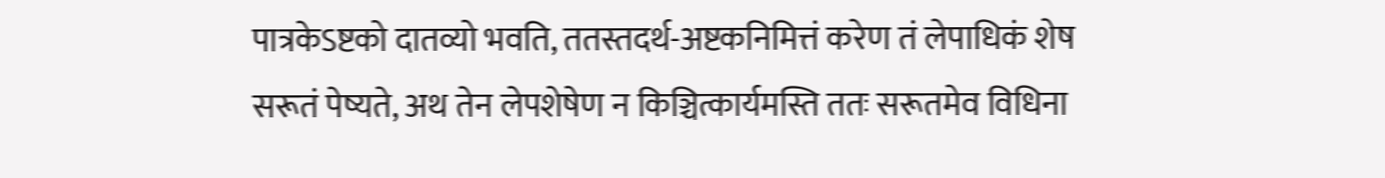पात्रकेऽष्टको दातव्यो भवति, ततस्तदर्थ-अष्टकनिमित्तं करेण तं लेपाधिकं शेष सरूतं पेष्यते, अथ तेन लेपशेषेण न किञ्चित्कार्यमस्ति ततः सरूतमेव विधिना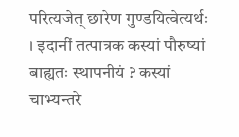परित्यजेत् छारेण गुण्डयित्वेत्यर्थः । इदानीं तत्पात्रक कस्यां पौरुष्यां बाह्यतः स्थापनीयं ? कस्यां चाभ्यन्तरे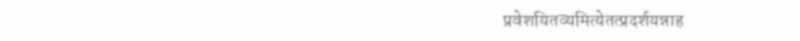प्रवेशयितव्यमित्येतत्प्रदर्शयन्नाह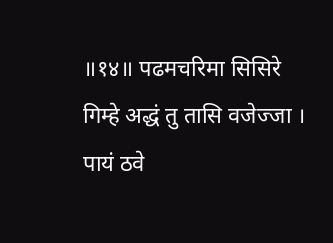॥१४॥ पढमचरिमा सिसिरे गिम्हे अद्धं तु तासि वजेज्जा । पायं ठवे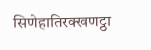सिणेहातिरक्खणट्ठा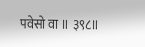पवेसो वा ॥ ३९८॥